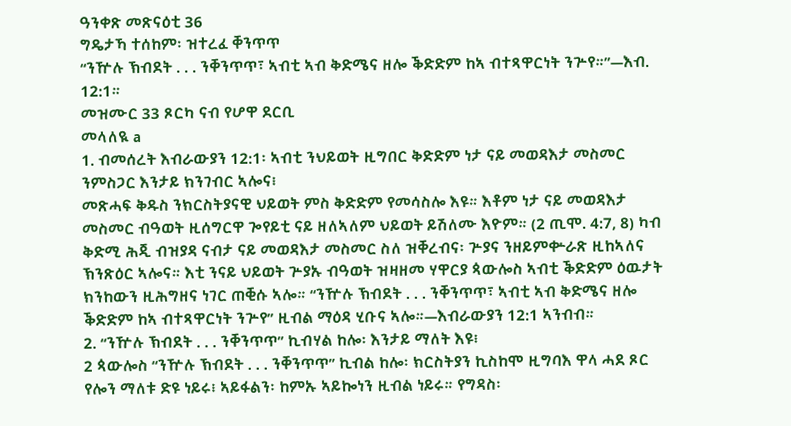ዓንቀጽ መጽናዕቲ 36
ግዴታኻ ተሰከም፡ ዝተረፈ ቐንጥጥ
“ንዅሉ ኽብደት . . . ንቐንጥጥ፣ ኣብቲ ኣብ ቅድሜና ዘሎ ቕድድም ከኣ ብተጻዋርነት ንጕየ።”—እብ. 12:1።
መዝሙር 33 ጾርካ ናብ የሆዋ ደርቢ
መላለዪ a
1. ብመሰረት እብራውያን 12:1፡ ኣብቲ ንህይወት ዚግበር ቅድድም ነታ ናይ መወዳእታ መስመር ንምስጋር እንታይ ክንገብር ኣሎና፧
መጽሓፍ ቅዱስ ንክርስትያናዊ ህይወት ምስ ቅድድም የመሳስሎ እዩ። እቶም ነታ ናይ መወዳእታ መስመር ብዓወት ዚሰግርዋ ጐየይቲ ናይ ዘለኣለም ህይወት ይሽለሙ እዮም። (2 ጢሞ. 4:7, 8) ካብ ቅድሚ ሕጂ ብዝያዳ ናብታ ናይ መወዳእታ መስመር ስለ ዝቐረብና፡ ጕያና ንዘይምቍራጽ ዚከኣለና ኽንጽዕር ኣሎና። እቲ ንናይ ህይወት ጕያኡ ብዓወት ዝዛዘመ ሃዋርያ ጳውሎስ ኣብቲ ቕድድም ዕዉታት ክንከውን ዚሕግዘና ነገር ጠቒሱ ኣሎ። “ንዅሉ ኽብደት . . . ንቐንጥጥ፣ ኣብቲ ኣብ ቅድሜና ዘሎ ቕድድም ከኣ ብተጻዋርነት ንጕየ” ዚብል ማዕዳ ሂቡና ኣሎ።—እብራውያን 12:1 ኣንብብ።
2. “ንዅሉ ኽብደት . . . ንቐንጥጥ” ኪብሃል ከሎ፡ እንታይ ማለት እዩ፧
2 ጳውሎስ “ንዅሉ ኽብደት . . . ንቐንጥጥ” ኪብል ከሎ፡ ክርስትያን ኪስከሞ ዚግባእ ዋላ ሓደ ጾር የሎን ማለቱ ድዩ ነይሩ፧ ኣይፋልን፡ ከምኡ ኣይኰነን ዚብል ነይሩ። የግዳስ፡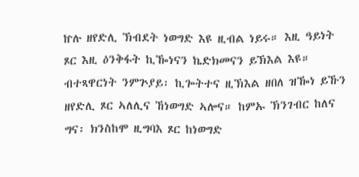ኵሉ ዘየድሊ ኽብደት ነወግድ እዩ ዚብል ነይሩ። እዚ ዓይነት ጾር እዚ ዕንቅፋት ኪዀነናን ኬድክመናን ይኽእል እዩ። ብተጻዋርነት ንምጕያይ፡ ኪጐትተና ዚኽእል ዘበለ ዝዀነ ይኹን ዘየድሊ ጾር ኣለሊና ኸነወግድ ኣሎና። ከምኡ ኽንገብር ከለና ግና፡ ክንስከሞ ዚግባእ ጾር ከነወግድ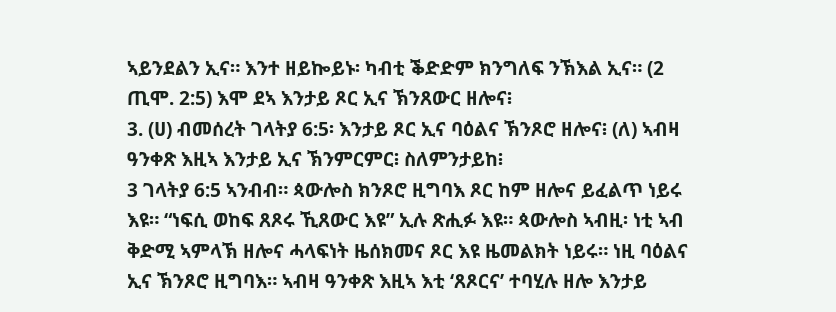ኣይንደልን ኢና። እንተ ዘይኰይኑ፡ ካብቲ ቕድድም ክንግለፍ ንኽእል ኢና። (2 ጢሞ. 2:5) እሞ ደኣ እንታይ ጾር ኢና ኽንጸውር ዘሎና፧
3. (ሀ) ብመሰረት ገላትያ 6:5፡ እንታይ ጾር ኢና ባዕልና ኽንጾሮ ዘሎና፧ (ለ) ኣብዛ ዓንቀጽ እዚኣ እንታይ ኢና ኽንምርምር፧ ስለምንታይከ፧
3 ገላትያ 6:5 ኣንብብ። ጳውሎስ ክንጾሮ ዚግባእ ጾር ከም ዘሎና ይፈልጥ ነይሩ እዩ። “ነፍሲ ወከፍ ጸጾሩ ኺጸውር እዩ” ኢሉ ጽሒፉ እዩ። ጳውሎስ ኣብዚ፡ ነቲ ኣብ ቅድሚ ኣምላኽ ዘሎና ሓላፍነት ዜሰክመና ጾር እዩ ዜመልክት ነይሩ። ነዚ ባዕልና ኢና ኽንጾሮ ዚግባእ። ኣብዛ ዓንቀጽ እዚኣ እቲ ‘ጸጾርና’ ተባሂሉ ዘሎ እንታይ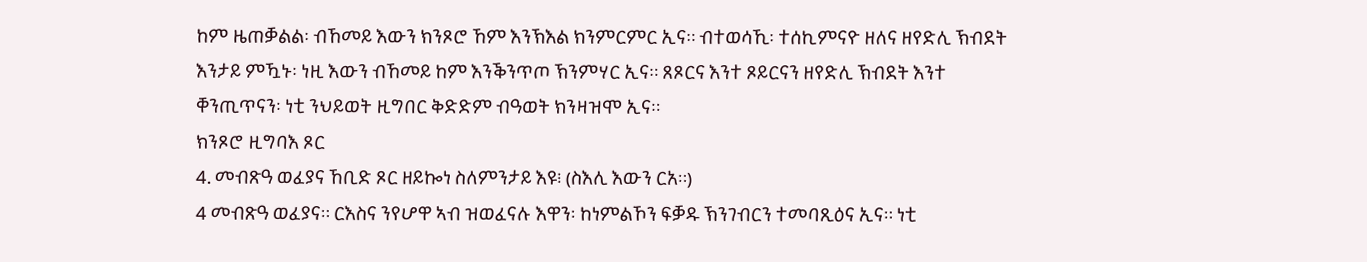ከም ዜጠቓልል፡ ብኸመይ እውን ክንጾሮ ኸም እንኽእል ክንምርምር ኢና። ብተወሳኺ፡ ተሰኪምናዮ ዘለና ዘየድሊ ኽብደት እንታይ ምዃኑ፡ ነዚ እውን ብኸመይ ከም እንቕንጥጦ ኽንምሃር ኢና። ጸጾርና እንተ ጾይርናን ዘየድሊ ኽብደት እንተ ቐንጢጥናን፡ ነቲ ንህይወት ዚግበር ቅድድም ብዓወት ክንዛዝሞ ኢና።
ክንጾሮ ዚግባእ ጾር
4. መብጽዓ ወፈያና ኸቢድ ጾር ዘይኰነ ስለምንታይ እዩ፧ (ስእሊ እውን ርአ።)
4 መብጽዓ ወፈያና። ርእስና ንየሆዋ ኣብ ዝወፈናሉ እዋን፡ ከነምልኾን ፍቓዱ ኽንገብርን ተመባጺዕና ኢና። ነቲ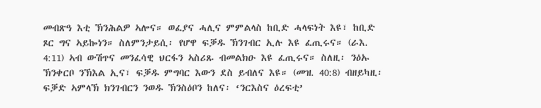መብጽዓ እቲ ኽንሕልዎ ኣሎና። ወፈያና ሓሊና ምምልላስ ከቢድ ሓላፍነት እዩ፣ ከቢድ ጾር ግና ኣይኰነን። ስለምንታይሲ፡ የሆዋ ፍቓዱ ኽንገብር ኢሉ እዩ ፈጢሩና። (ራእ. 4:11) ኣብ ውሽጥና መንፈሳዊ ህርፋን ኣስሪጹ ብመልክዑ እዩ ፈጢሩና። ስለዚ፡ ንዕኡ ኽንቀርቦ ንኽእል ኢና፣ ፍቓዱ ምግባር እውን ደስ ይብለና እዩ። (መዝ. 40:8) ብዘይካዚ፡ ፍቓድ ኣምላኽ ክንገብርን ንወዱ ኽንስዕቦን ከለና፡ ‘ንርእስና ዕረፍቲ’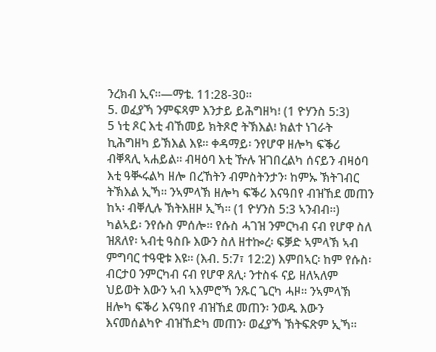ንረክብ ኢና።—ማቴ. 11:28-30።
5. ወፈያኻ ንምፍጻም እንታይ ይሕግዘካ፧ (1 ዮሃንስ 5:3)
5 ነቲ ጾር እቲ ብኸመይ ክትጾሮ ትኽእል፧ ክልተ ነገራት ኪሕግዘካ ይኽእል እዩ። ቀዳማይ፡ ንየሆዋ ዘሎካ ፍቕሪ ብቐጻሊ ኣሐይል። ብዛዕባ እቲ ዅሉ ዝገበረልካ ሰናይን ብዛዕባ እቲ ዓቚሩልካ ዘሎ በረኸትን ብምስትንታን፡ ከምኡ ኽትገብር ትኽእል ኢኻ። ንኣምላኽ ዘሎካ ፍቕሪ እናዓበየ ብዝኸደ መጠን ከኣ፡ ብቐሊሉ ኽትእዘዞ ኢኻ። (1 ዮሃንስ 5:3 ኣንብብ።) ካልኣይ፡ ንየሱስ ምሰሎ። የሱስ ሓገዝ ንምርካብ ናብ የሆዋ ስለ ዝጸለየ፡ ኣብቲ ዓስቡ እውን ስለ ዘተኰረ፡ ፍቓድ ኣምላኽ ኣብ ምግባር ተዓዊቱ እዩ። (እብ. 5:7፣ 12:2) እምበኣር፡ ከም የሱስ፡ ብርታዐ ንምርካብ ናብ የሆዋ ጸሊ፡ ንተስፋ ናይ ዘለኣለም ህይወት እውን ኣብ ኣእምሮኻ ንጹር ጌርካ ሓዞ። ንኣምላኽ ዘሎካ ፍቕሪ እናዓበየ ብዝኸደ መጠን፡ ንወዱ እውን እናመሰልካዮ ብዝኸድካ መጠን፡ ወፈያኻ ኽትፍጽም ኢኻ።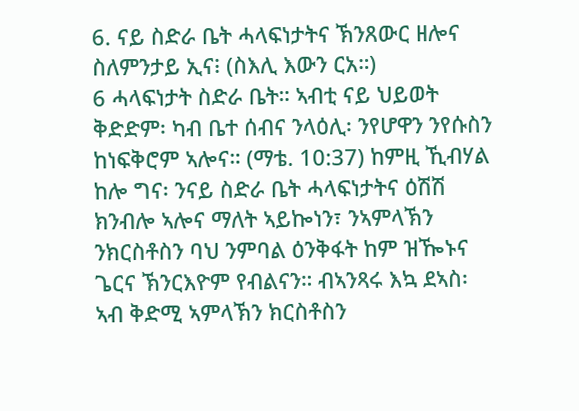6. ናይ ስድራ ቤት ሓላፍነታትና ኽንጸውር ዘሎና ስለምንታይ ኢና፧ (ስእሊ እውን ርአ።)
6 ሓላፍነታት ስድራ ቤት። ኣብቲ ናይ ህይወት ቅድድም፡ ካብ ቤተ ሰብና ንላዕሊ፡ ንየሆዋን ንየሱስን ከነፍቅሮም ኣሎና። (ማቴ. 10:37) ከምዚ ኺብሃል ከሎ ግና፡ ንናይ ስድራ ቤት ሓላፍነታትና ዕሽሽ ክንብሎ ኣሎና ማለት ኣይኰነን፣ ንኣምላኽን ንክርስቶስን ባህ ንምባል ዕንቅፋት ከም ዝዀኑና ጌርና ኽንርእዮም የብልናን። ብኣንጻሩ እኳ ደኣስ፡ ኣብ ቅድሚ ኣምላኽን ክርስቶስን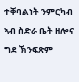ተቐባልነት ንምርካብ ኣብ ስድራ ቤት ዘሎና ግደ ኽንፍጽም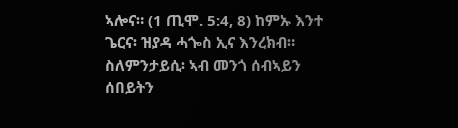ኣሎና። (1 ጢሞ. 5:4, 8) ከምኡ እንተ ጌርና፡ ዝያዳ ሓጐስ ኢና እንረክብ። ስለምንታይሲ፡ ኣብ መንጎ ሰብኣይን ሰበይትን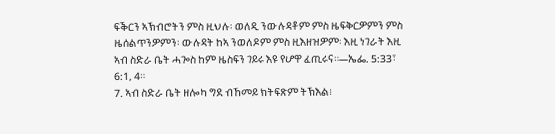ፍቕርን ኣኽብሮትን ምስ ዚህሉ፡ ወለዲ ንውሉዳቶም ምስ ዜፍቅርዎምን ምስ ዜሰልጥንዎምን፡ ውሉዳት ከኣ ንወለዶም ምስ ዚእዘዝዎም፡ እዚ ነገራት እዚ ኣብ ስድራ ቤት ሓጐስ ከም ዜስፍን ገይሩ እዩ የሆዋ ፈጢሩና።—ኤፌ. 5:33፣ 6:1, 4።
7. ኣብ ስድራ ቤት ዘሎካ ግደ ብኸመይ ክትፍጽም ትኽእል፧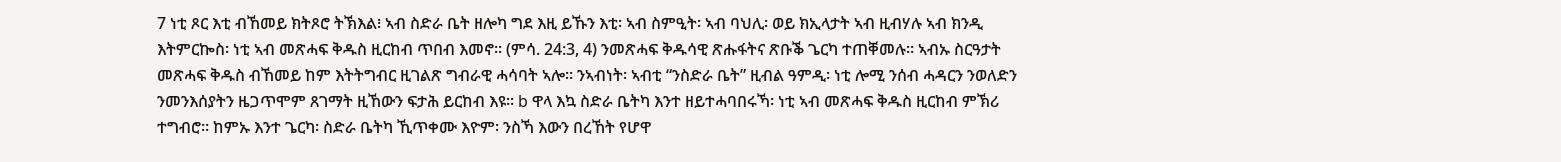7 ነቲ ጾር እቲ ብኸመይ ክትጾሮ ትኽእል፧ ኣብ ስድራ ቤት ዘሎካ ግደ እዚ ይኹን እቲ፡ ኣብ ስምዒት፡ ኣብ ባህሊ፡ ወይ ክኢላታት ኣብ ዚብሃሉ ኣብ ክንዲ እትምርኰስ፡ ነቲ ኣብ መጽሓፍ ቅዱስ ዚርከብ ጥበብ እመኖ። (ምሳ. 24:3, 4) ንመጽሓፍ ቅዱሳዊ ጽሑፋትና ጽቡቕ ጌርካ ተጠቐመሉ። ኣብኡ ስርዓታት መጽሓፍ ቅዱስ ብኸመይ ከም እትትግብር ዚገልጽ ግብራዊ ሓሳባት ኣሎ። ንኣብነት፡ ኣብቲ “ንስድራ ቤት” ዚብል ዓምዲ፡ ነቲ ሎሚ ንሰብ ሓዳርን ንወለድን ንመንእሰያትን ዜጋጥሞም ጸገማት ዚኸውን ፍታሕ ይርከብ እዩ። b ዋላ እኳ ስድራ ቤትካ እንተ ዘይተሓባበሩኻ፡ ነቲ ኣብ መጽሓፍ ቅዱስ ዚርከብ ምኽሪ ተግብሮ። ከምኡ እንተ ጌርካ፡ ስድራ ቤትካ ኺጥቀሙ እዮም፡ ንስኻ እውን በረኸት የሆዋ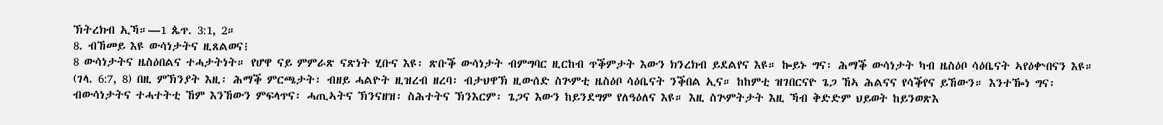ኽትረክብ ኢኻ።—1 ጴጥ. 3:1, 2።
8. ብኸመይ እዩ ውሳነታትና ዚጸልወና፧
8 ውሳነታትና ዜስዕበልና ተሓታትነት። የሆዋ ናይ ምምራጽ ናጽነት ሂቡና እዩ፡ ጽቡቕ ውሳነታት ብምግባር ዚርከብ ጥቕምታት እውን ክንረክብ ይደልየና እዩ። ኰይኑ ግና፡ ሕማቕ ውሳነታት ካብ ዜስዕቦ ሳዕቤናት ኣየዕቍበናን እዩ። (ገላ. 6:7, 8) በዚ ምኽንያት እዚ፡ ሕማቕ ምርጫታት፡ ብዘይ ሓልዮት ዚዝረብ ዘረባ፡ ብታህዋኽ ዚውሰድ ስጕምቲ ዜስዕቦ ሳዕቤናት ንቕበል ኢና። ከከምቲ ዝገበርናዮ ጌጋ ኸኣ ሕልናና የሳቕየና ይኸውን። እንተዀነ ግና፡ ብውሳነታትና ተሓተትቲ ኸም እንኸውን ምፍላጥና፡ ሓጢኣትና ኽንናዘዝ፡ ስሕተትና ኽንእርም፡ ጌጋና እውን ከይንደግም የለዓዕለና እዩ። እዚ ስጕምትታት እዚ ኻብ ቅድድም ህይወት ከይንወጽእ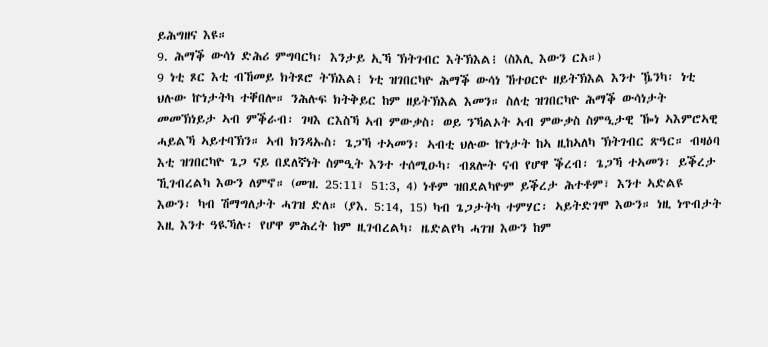ይሕግዘና እዩ።
9. ሕማቕ ውሳነ ድሕሪ ምግባርካ፡ እንታይ ኢኻ ኽትገብር እትኽእል፧ (ስእሊ እውን ርአ።)
9 ነቲ ጾር እቲ ብኸመይ ክትጾሮ ትኽእል፧ ነቲ ዝገበርካዮ ሕማቕ ውሳነ ኸተዐርዮ ዘይትኽእል እንተ ዄንካ፡ ነቲ ህሉው ኵነታትካ ተቐበሎ። ንሕሉፍ ክትቅይር ከም ዘይትኽእል እመን። ስለቲ ዝገበርካዮ ሕማቕ ውሳነታት መመኽነይታ ኣብ ምቕራብ፡ ገዛእ ርእስኻ ኣብ ምውቃስ፡ ወይ ንኻልኦት ኣብ ምውቃስ ስምዒታዊ ዀነ ኣእምሮኣዊ ሓይልኻ ኣይተባኽን። ኣብ ክንዳኡስ፡ ጌጋኻ ተኣመን፡ ኣብቲ ህሉው ኵነታት ከኣ ዚከኣለካ ኽትገብር ጽዓር። ብዛዕባ እቲ ዝገበርካዮ ጌጋ ናይ በደለኛነት ስምዒት እንተ ተሰሚዑካ፡ ብጸሎት ናብ የሆዋ ቕረብ፡ ጌጋኻ ተኣመን፡ ይቕረታ ኺገብረልካ እውን ለምኖ። (መዝ. 25:11፣ 51:3, 4) ነቶም ዝበደልካዮም ይቕረታ ሕተቶም፣ እንተ ኣድልዩ እውን፡ ካብ ሽማግለታት ሓገዝ ድለ። (ያእ. 5:14, 15) ካብ ጌጋታትካ ተምሃር፡ ኣይትድገሞ እውን። ነዚ ነጥብታት እዚ እንተ ዓዪኻሉ፡ የሆዋ ምሕረት ከም ዚገብረልካ፡ ዜድልየካ ሓገዝ እውን ከም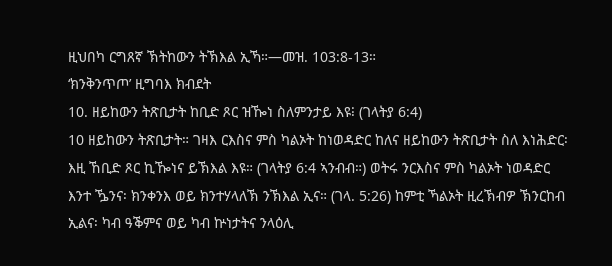ዚህበካ ርግጸኛ ኽትከውን ትኽእል ኢኻ።—መዝ. 103:8-13።
‘ክንቅንጥጦ’ ዚግባእ ክብደት
10. ዘይከውን ትጽቢታት ከቢድ ጾር ዝዀነ ስለምንታይ እዩ፧ (ገላትያ 6:4)
10 ዘይከውን ትጽቢታት። ገዛእ ርእስና ምስ ካልኦት ከነወዳድር ከለና ዘይከውን ትጽቢታት ስለ እነሕድር፡ እዚ ኸቢድ ጾር ኪዀነና ይኽእል እዩ። (ገላትያ 6:4 ኣንብብ።) ወትሩ ንርእስና ምስ ካልኦት ነወዳድር እንተ ዄንና፡ ክንቀንእ ወይ ክንተሃላለኽ ንኽእል ኢና። (ገላ. 5:26) ከምቲ ኻልኦት ዚረኽብዎ ኽንርከብ ኢልና፡ ካብ ዓቕምና ወይ ካብ ኵነታትና ንላዕሊ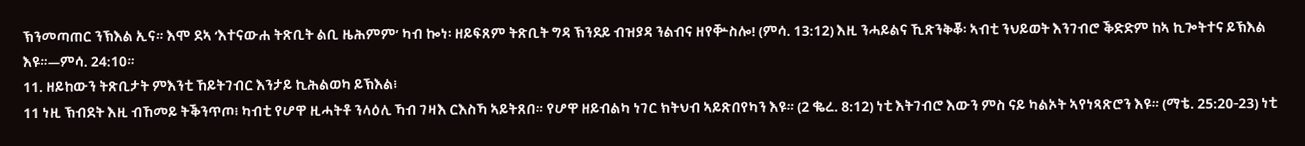ኽንመጣጠር ንኽእል ኢና። እሞ ደኣ ‘እተናውሐ ትጽቢት ልቢ ዜሕምም’ ካብ ኰነ፡ ዘይፍጸም ትጽቢት ግዳ ኽንደይ ብዝያዳ ንልብና ዘየቝስሎ! (ምሳ. 13:12) እዚ ንሓይልና ኺጽንቅቖ፡ ኣብቲ ንህይወት እንገብሮ ቕድድም ከኣ ኪጐትተና ይኽእል እዩ።—ምሳ. 24:10።
11. ዘይከውን ትጽቢታት ምእንቲ ኸይትገብር እንታይ ኪሕልወካ ይኽእል፧
11 ነዚ ኽብደት እዚ ብኸመይ ትቕንጥጦ፧ ካብቲ የሆዋ ዚሓትቶ ንላዕሊ ኻብ ገዛእ ርእስኻ ኣይትጸበ። የሆዋ ዘይብልካ ነገር ክትህብ ኣይጽበየካን እዩ። (2 ቈረ. 8:12) ነቲ እትገብሮ እውን ምስ ናይ ካልኦት ኣየነጻጽሮን እዩ። (ማቴ. 25:20-23) ነቲ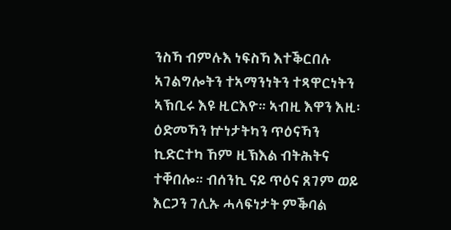ንስኻ ብምሉእ ነፍስኻ እተቕርበሉ ኣገልግሎትን ተኣማንነትን ተጻዋርነትን ኣኽቢሩ እዩ ዚርእዮ። ኣብዚ እዋን እዚ፡ ዕድመኻን ኵነታትካን ጥዕናኻን ኪድርተካ ኸም ዚኽእል ብትሕትና ተቐበሎ። ብሰንኪ ናይ ጥዕና ጸገም ወይ እርጋን ገሊኡ ሓላፍነታት ምቕባል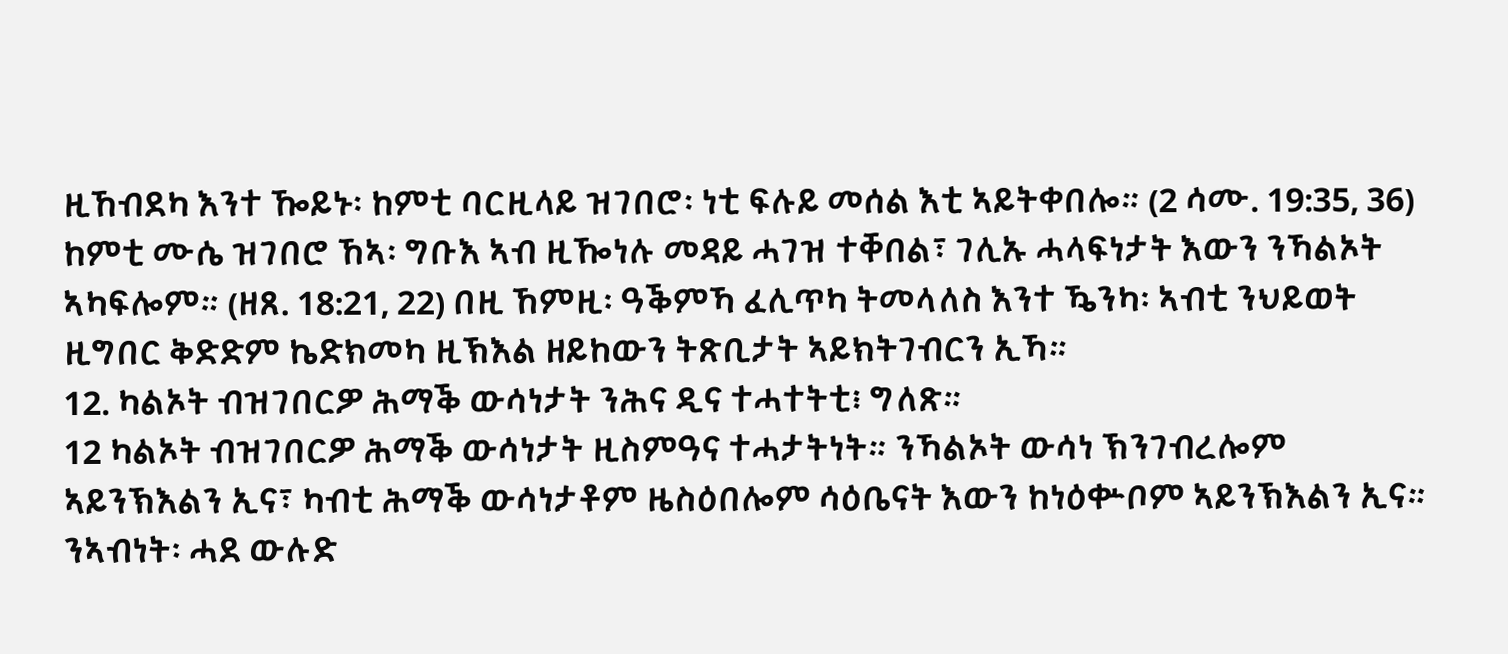ዚኸብደካ እንተ ዀይኑ፡ ከምቲ ባርዚላይ ዝገበሮ፡ ነቲ ፍሉይ መሰል እቲ ኣይትቀበሎ። (2 ሳሙ. 19:35, 36) ከምቲ ሙሴ ዝገበሮ ኸኣ፡ ግቡእ ኣብ ዚዀነሉ መዳይ ሓገዝ ተቐበል፣ ገሊኡ ሓላፍነታት እውን ንኻልኦት ኣካፍሎም። (ዘጸ. 18:21, 22) በዚ ኸምዚ፡ ዓቕምኻ ፈሊጥካ ትመላለስ እንተ ዄንካ፡ ኣብቲ ንህይወት ዚግበር ቅድድም ኬድክመካ ዚኽእል ዘይከውን ትጽቢታት ኣይክትገብርን ኢኻ።
12. ካልኦት ብዝገበርዎ ሕማቕ ውሳነታት ንሕና ዲና ተሓተትቲ፧ ግለጽ።
12 ካልኦት ብዝገበርዎ ሕማቕ ውሳነታት ዚስምዓና ተሓታትነት። ንኻልኦት ውሳነ ኽንገብረሎም ኣይንኽእልን ኢና፣ ካብቲ ሕማቕ ውሳነታቶም ዜስዕበሎም ሳዕቤናት እውን ከነዕቍቦም ኣይንኽእልን ኢና። ንኣብነት፡ ሓደ ውሉድ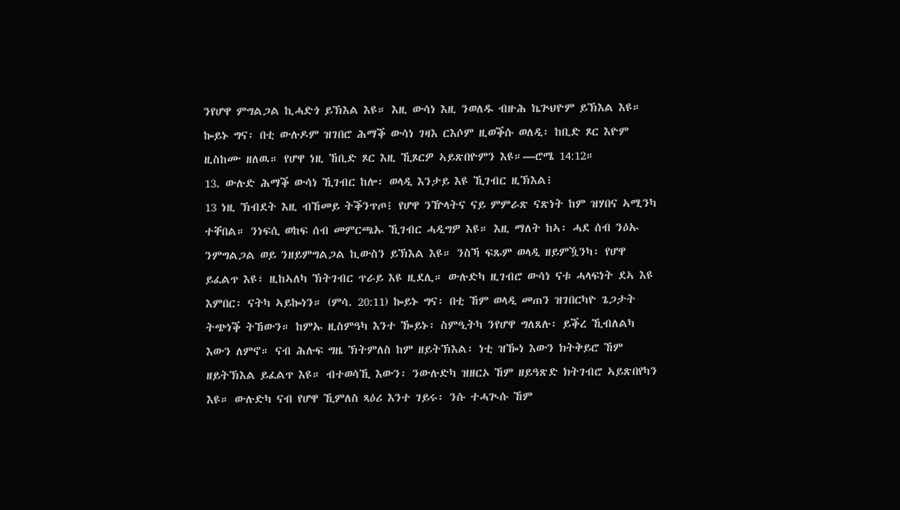ንየሆዋ ምግልጋል ኪሓድጎ ይኽእል እዩ። እዚ ውሳነ እዚ ንወለዱ ብዙሕ ኬጕህዮም ይኽእል እዩ። ኰይኑ ግና፡ በቲ ውሉዶም ዝገበሮ ሕማቕ ውሳነ ገዛእ ርእሶም ዚወቕሱ ወለዲ፡ ከቢድ ጾር እዮም ዚስከሙ ዘለዉ። የሆዋ ነዚ ኸቢድ ጾር እዚ ኺጾርዎ ኣይጽበዮምን እዩ።—ሮሜ 14:12።
13. ውሉድ ሕማቕ ውሳነ ኺገብር ከሎ፡ ወላዲ እንታይ እዩ ኺገብር ዚኽእል፧
13 ነዚ ኽብደት እዚ ብኸመይ ትቕንጥጦ፧ የሆዋ ንዅላትና ናይ ምምራጽ ናጽነት ከም ዝሃበና ኣሚንካ ተቐበል። ንነፍሲ ወከፍ ሰብ መምርጫኡ ኺገብር ሓዲግዎ እዩ። እዚ ማለት ከኣ፡ ሓደ ሰብ ንዕኡ ንምግልጋል ወይ ንዘይምግልጋል ኪውስን ይኽእል እዩ። ንስኻ ፍጹም ወላዲ ዘይምዃንካ፡ የሆዋ ይፈልጥ እዩ፣ ዚከኣለካ ኽትገብር ጥራይ እዩ ዚደሊ። ውሉድካ ዚገብሮ ውሳነ ናቱ ሓላፍነት ደኣ እዩ እምበር፡ ናትካ ኣይኰነን። (ምሳ. 20:11) ኰይኑ ግና፡ በቲ ኸም ወላዲ መጠን ዝገበርካዮ ጌጋታት ትጭነቕ ትኸውን። ከምኡ ዚስምዓካ እንተ ዀይኑ፡ ስምዒትካ ንየሆዋ ግለጸሉ፡ ይቕረ ኺብለልካ እውን ለምኖ። ናብ ሕሉፍ ግዜ ኽትምለስ ከም ዘይትኽእል፡ ነቲ ዝዀነ እውን ክትቅይሮ ኸም ዘይትኽእል ይፈልጥ እዩ። ብተወሳኺ እውን፡ ንውሉድካ ዝዘርኦ ኸም ዘይዓጽድ ክትገብሮ ኣይጽበየካን እዩ። ውሉድካ ናብ የሆዋ ኺምለስ ጻዕሪ እንተ ገይሩ፡ ንሱ ተሓጒሱ ኸም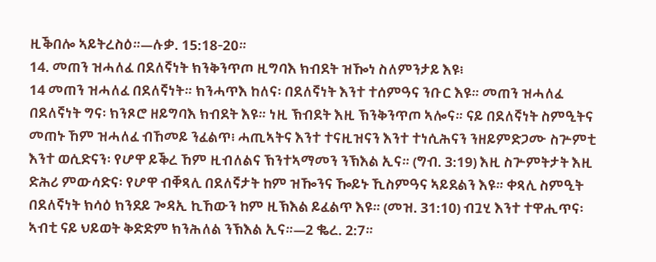ዚቕበሎ ኣይትረስዕ።—ሉቃ. 15:18-20።
14. መጠን ዝሓለፈ በደለኛነት ክንቅንጥጦ ዚግባእ ክብደት ዝዀነ ስለምንታይ እዩ፧
14 መጠን ዝሓለፈ በደለኛነት። ክንሓጥእ ከለና፡ በደለኛነት እንተ ተሰምዓና ንቡር እዩ። መጠን ዝሓለፈ በደለኛነት ግና፡ ክንጾሮ ዘይግባእ ክብደት እዩ። ነዚ ኽብደት እዚ ኽንቅንጥጦ ኣሎና። ናይ በደለኛነት ስምዒትና መጠኑ ኸም ዝሓለፈ ብኸመይ ንፈልጥ፧ ሓጢኣትና እንተ ተናዚዝናን እንተ ተነሲሕናን ንዘይምድጋሙ ስጕምቲ እንተ ወሲድናን፡ የሆዋ ይቕረ ኸም ዚብለልና ኽንተኣማመን ንኽእል ኢና። (ግብ. 3:19) እዚ ስጕምትታት እዚ ድሕሪ ምውሳድና፡ የሆዋ ብቐጻሊ በደለኛታት ከም ዝዀንና ዀይኑ ኺስምዓና ኣይደልን እዩ። ቀጻሊ ስምዒት በደለኛነት ክሳዕ ክንደይ ጐዳኢ ኪኸውን ከም ዚኽእል ይፈልጥ እዩ። (መዝ. 31:10) ብጓሂ እንተ ተዋሒጥና፡ ኣብቲ ናይ ህይወት ቅድድም ክንሕለል ንኽእል ኢና።—2 ቈረ. 2:7።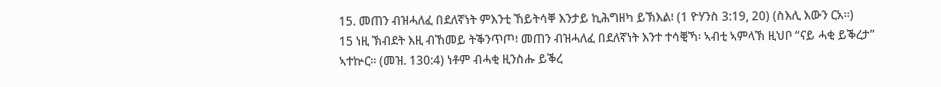15. መጠን ብዝሓለፈ በደለኛነት ምእንቲ ኸይትሳቐ እንታይ ኪሕግዘካ ይኽእል፧ (1 ዮሃንስ 3:19, 20) (ስእሊ እውን ርአ።)
15 ነዚ ኽብደት እዚ ብኸመይ ትቕንጥጦ፧ መጠን ብዝሓለፈ በደለኛነት እንተ ተሳቒኻ፡ ኣብቲ ኣምላኽ ዚህቦ “ናይ ሓቂ ይቕረታ” ኣተኵር። (መዝ. 130:4) ነቶም ብሓቂ ዚንስሑ ይቕረ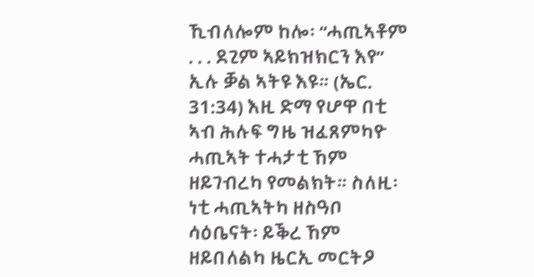ኺብለሎም ከሎ፡ “ሓጢኣቶም . . . ደጊም ኣይክዝክርን እየ” ኢሉ ቓል ኣትዩ እዩ። (ኤር. 31:34) እዚ ድማ የሆዋ በቲ ኣብ ሕሉፍ ግዜ ዝፈጸምካዮ ሓጢኣት ተሓታቲ ኸም ዘይገብረካ የመልክት። ስለዚ፡ ነቲ ሓጢኣትካ ዘስዓቦ ሳዕቤናት፡ ይቕረ ኸም ዘይበለልካ ዜርኢ መርትዖ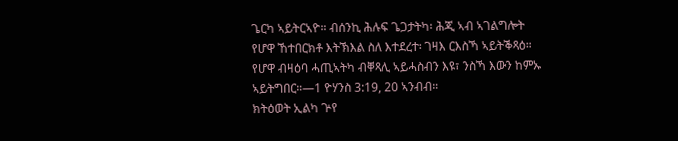ጌርካ ኣይትርኣዮ። ብሰንኪ ሕሉፍ ጌጋታትካ፡ ሕጂ ኣብ ኣገልግሎት የሆዋ ኸተበርክቶ እትኽእል ስለ እተደረተ፡ ገዛእ ርእስኻ ኣይትቕጻዕ። የሆዋ ብዛዕባ ሓጢኣትካ ብቐጻሊ ኣይሓስብን እዩ፣ ንስኻ እውን ከምኡ ኣይትግበር።—1 ዮሃንስ 3:19, 20 ኣንብብ።
ክትዕወት ኢልካ ጕየ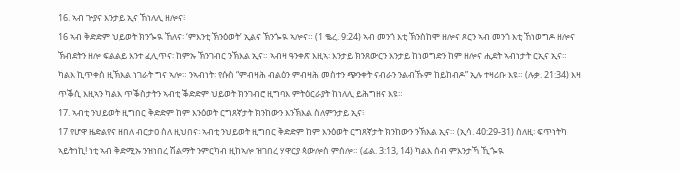16. ኣብ ጕያና እንታይ ኢና ኸነለሊ ዘሎና፧
16 ኣብ ቅድድም ህይወት ክንጐዪ ኸለና፡ ‘ምእንቲ ኽንዕወት’ ኢልና ኽንጐዪ ኣሎና። (1 ቈረ. 9:24) ኣብ መንጎ እቲ ኽንስከሞ ዘሎና ጾርን ኣብ መንጎ እቲ ኸነወግዶ ዘሎና ኽብደትን ዘሎ ፍልልይ እንተ ፈሊጥና፡ ከምኡ ኽንገብር ንኽእል ኢና። ኣብዛ ዓንቀጽ እዚኣ፡ እንታይ ክንጸውርን እንታይ ከነወግድን ከም ዘሎና ሒደት ኣብነታት ርኢና ኢና። ካልእ ኪጥቀስ ዚኽእል ነገራት ግና ኣሎ። ንኣብነት፡ የሱስ “ምብዛሕ ብልዕን ምብዛሕ መስተን ጭንቀት ናብራን ንልብኹም ከይከብዶ” ኢሉ ተዛሪቡ እዩ። (ሉቃ. 21:34) እዛ ጥቕሲ እዚኣን ካልእ ጥቕስታትን ኣብቲ ቕድድም ህይወት ክንገብሮ ዚግባእ ምትዕርራያት ከነለሊ ይሕግዘና እዩ።
17. ኣብቲ ንህይወት ዚግበር ቅድድም ከም እንዕወት ርግጸኛታት ክንከውን እንኽእል ስለምንታይ ኢና፧
17 የሆዋ ዜድልየና ዘበለ ብርታዐ ስለ ዚህበና፡ ኣብቲ ንህይወት ዚግበር ቅድድም ከም እንዕወት ርግጸኛታት ክንከውን ንኽእል ኢና። (ኢሳ. 40:29-31) ስለዚ፡ ፍጥነትካ ኣይትነኪ! ነቲ ኣብ ቅድሚኡ ንዝነበረ ሽልማት ንምርካብ ዚከኣሎ ዝገበረ ሃዋርያ ጳውሎስ ምሰሎ። (ፊል. 3:13, 14) ካልእ ሰብ ምእንታኻ ኺጐዪ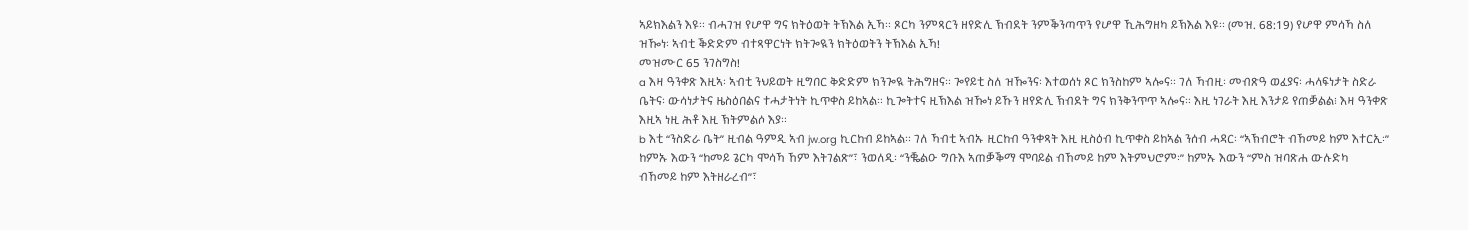ኣይክእልን እዩ። ብሓገዝ የሆዋ ግና ክትዕወት ትኽእል ኢኻ። ጾርካ ንምጻርን ዘየድሊ ኽብደት ንምቕንጣጥን የሆዋ ኺሕግዘካ ይኽእል እዩ። (መዝ. 68:19) የሆዋ ምሳኻ ስለ ዝዀነ፡ ኣብቲ ቕድድም ብተጻዋርነት ክትጐዪን ክትዕወትን ትኽእል ኢኻ!
መዝሙር 65 ንገስግስ!
a እዛ ዓንቀጽ እዚኣ፡ ኣብቲ ንህይወት ዚግበር ቅድድም ክንጐዪ ትሕግዘና። ጐየይቲ ስለ ዝዀንና፡ እተወሰነ ጾር ክንስከም ኣሎና። ገለ ኻብዚ፡ መብጽዓ ወፈያና፡ ሓላፍነታት ስድራ ቤትና፡ ውሳነታትና ዜስዕበልና ተሓታትነት ኪጥቀስ ይከኣል። ኪጐትተና ዚኽእል ዝዀነ ይኹን ዘየድሊ ኽብደት ግና ክንቅንጥጥ ኣሎና። እዚ ነገራት እዚ እንታይ የጠቓልል፧ እዛ ዓንቀጽ እዚኣ ነዚ ሕቶ እዚ ኽትምልሶ እያ።
b እቲ “ንስድራ ቤት” ዚብል ዓምዲ ኣብ jw.org ኪርከብ ይከኣል። ገለ ኻብቲ ኣብኡ ዚርከብ ዓንቀጻት እዚ ዚስዕብ ኪጥቀስ ይከኣል ንሰብ ሓዳር፡ “ኣኽብሮት ብኸመይ ከም እተርኢ፡” ከምኡ እውን “ከመይ ጌርካ ሞሳኻ ኸም እትገልጽ”፣ ንወለዲ፡ “ንቘልዑ ግቡእ ኣጠቓቕማ ሞባይል ብኸመይ ከም እትምህሮም፡” ከምኡ እውን “ምስ ዝባጽሐ ውሉድካ ብኸመይ ከም እትዘራረብ”፣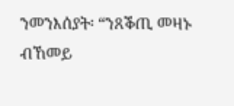ንመንእሰያት፡ “ንጸቕጢ መዛኑ ብኸመይ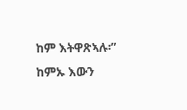ከም እትዋጽኣሉ፡” ከምኡ እውን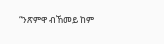“ንጽምዋ ብኸመይ ከም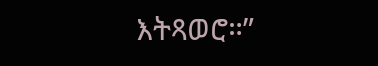እትጻወሮ።”